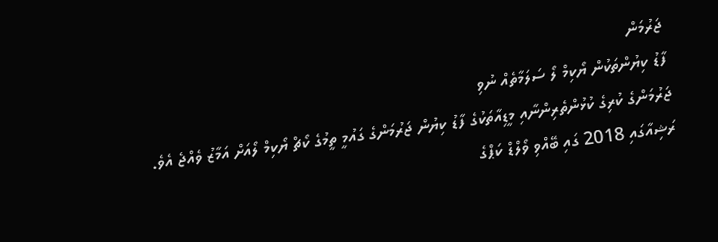ޖަރުމަން
ފާޑު ކިޔުންތަކުން ޔޯކިމް ލޯ ސަލަމާތެއް ނުވި
ޖަރުމަންގެ ކުރިގެ ކުޅުންތެރިންނާއި މީޑިއާތަކުގެ ފާޑު ކިޔުން ޖަރުމަންގެ ގައުމީ ތީމުގެ ކޯޗް ޔޯކިމް ލޯއަށް އަމާޒު ވެއްޖެ އެވެ.
ރަޝިއާގައި 2018 ގައި ބޭއްވި ވޯލްޑް ކަޕްގެ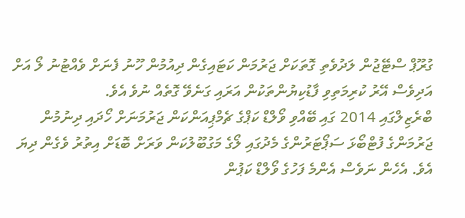ގުރޫޕް ސްޓޭޖުން ލަދުވެތި ގޮތަކަށް ޖަރުމަން ކަޓައިގެން ދިއުމުން ހޫނު ފެނަށް ވެއްޓުނު ލޯ އަށް އަދިވެސް އޭރު ކުރިމަތިވި ފާޑުކިޔުންތަކުން އަރައި ގަނެވޭ ގޮތެއް ނުވެ އެވެ.
ބްރެޒިލްގައި 2014 ގައި ބޭއްވި ވޯލްޑް ކަޕްގެ ޗެމްޕިއަންކަން ޖަރުމަނަށް ހޯދައި ދިނުމުން ޖަރުމަންގެ ފުޓްބޯޅަ ސަޕޯޓަރުންގެ މެދުގައި ލޯގެ މަގުބޫލުކަން ވަރަށް ބޮޑަށް އިތުރު ވެގެން ދިޔަ އެވެ. އެހެން ނަވެސް އެންމެ ފަހުގެ ވޯލްޑް ކަޕުން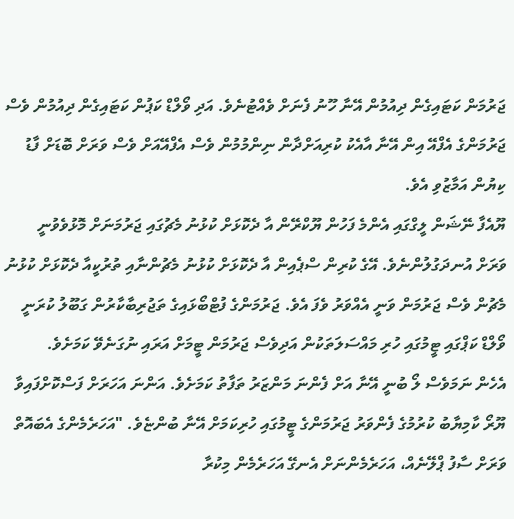ޖަރުމަން ކަޓައިގެން ދިއުމުން އޭނާ ހޫނު ފެނަށް ވެއްޓުނެވެ. އަދި ވޯލްޑް ކަޕުން ކަޓައިގެން ދިއުމުން ވެސް ޖަރުމަންގެ އެފްއޭ އިން އޭނާ އާއެކު ކުރިއަށްދާން ނިންމުމުން ވެސް އެފްއޭއަށް ވެސް ވަރަށް ބޮޑަށް ފާޑު ކިޔުން އަމާޒުވި އެވެ.
ޔޫއެފާ ނޭޝަން ލީގްގައި އެންމެ ފަހުން ޔޫކްރޭން އާ ދެކޮޅަށް ކުޅުނު މެޗުގައި ޖަރުމަނަށް މޮޅުވެވުނީ ވަރަށް އުނދަގުލުންނެވެ. އޭގެ ކުރިން ސްޕެއިން އާ ދެކޮޅަށް ކުޅުނު މެޗުންނާއި ތުރުކީއާ ދެކޮޅަށް ކުޅުނު މެޗުން ވެސް ޖަރުމަން ވަނީ އެއްވަރު ވެފަ އެވެ. ޖަރުމަންގެ ފުޓްބޯޅައިގެ ތަޖުރިބާކާރުން ގަބޫލު ކުރަނީ ވޯލްޑް ކަޕްގައި ޓީމުގައި ހުރި މައްސަލަތަކުން އަދިވެސް ޖަރުމަން ޓީމަށް އަރައި ނުގަނެވޭ ކަމަށެވެ.
އެހެން ނަމަވެސް ލޯ ބުނީ އޭނާ އަށް ފެންނަ މަންޒަރު ތަފާތު ކަމަށެވެ. އަންނަ އަހަރަށް ފަސްކޮށްފައިވާ ޔޫރޯ ކާމިޔާބު ކުރުމުގެ ފެންވަރު ޖަރުމަންގެ ޓީމުގައި ހުރިކަމަށް އޭނާ ބުންޏެވެ. "އަހަރެމެންގެ އެބައޮތް ވަރަށް ސާފު ޕްލޭނެއް، އަހަރެމެންނަށް އެނގޭ އަހަރެމެން މިކުރާ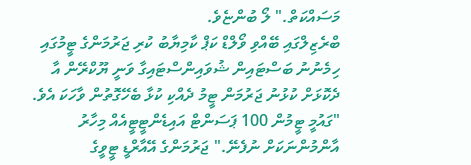މަސައްކަތް." ލޯ ބުންޏެވެ.
ބްރެޒިލްގައި ބޭއްވި ވޯލްޑް ކަޕް ކާމިޔާބު ކުރި ޖަރުމަންގެ ޓީމުގައި ހިމެނުނު ބަސްޓައިން ޝުވައިންސްޓައިގާ ވަނީ ޔޫކްރޭން އާ ދެކޮޅަށް ކުޅުނު ޖަރުމަން ޓީމު ދެއްކި ކުޅާ ބެހޭގޮތުން ވާހަކަ އެވެ. "ގައުމީ ޓީމުން 100 ޕަސަންޓް އައިޑެންޓީޓީއެއް މިހާރު އާންމުންނަކަށް ނުފެނޭ." ޖަރުމަންގެ އޭއާރްޑީ ޓީވީގެ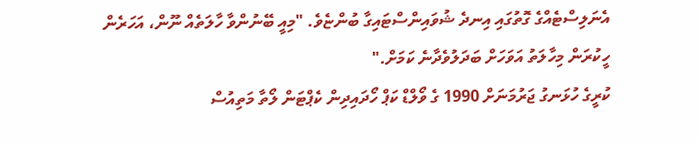އެނަލިސްޓެއްގެ ގޮތުގައި އިނދެ ޝުވައިންސްޓައިގާ ބުންޏެވެ. "މިއީ ބޭނުންވާ ހާލަތެއް ނޫން، އަހަރެން ހީކުރަން މިހާލަތު އަވަހަށް ބަދަލުވެދާނެ ކަމަށް."
ކުރީގެ ހުޅަނގު ޖަރުމަނަށް 1990 ގެ ވޯލްޑް ކަޕް ހޯދައިދިން ކެޕްޓަން ލޯތާ މަތިއުސް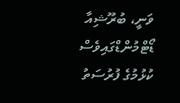ވަނީ، ބުރޫޝިއާ ޑޯޓްމުންޑްގައިވެސް ކުޅުމުގެ ފުރުސަތު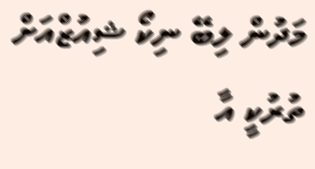މަދުން ލިބޭ ނިކޯ ޝިއުޒްއަށް ތުރުކީ އާ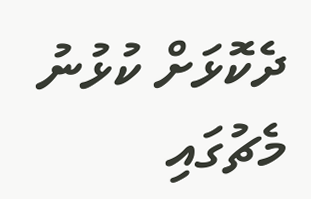ދެކޮޅަށް ކުޅުނު މެޗުގައި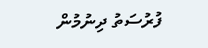ފުރުސަތު ދިނުމުން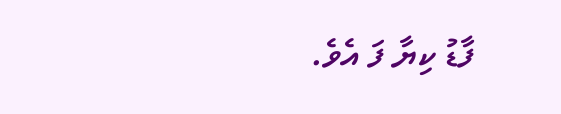ފާޑު ކިޔާ ފަ އެވެ.